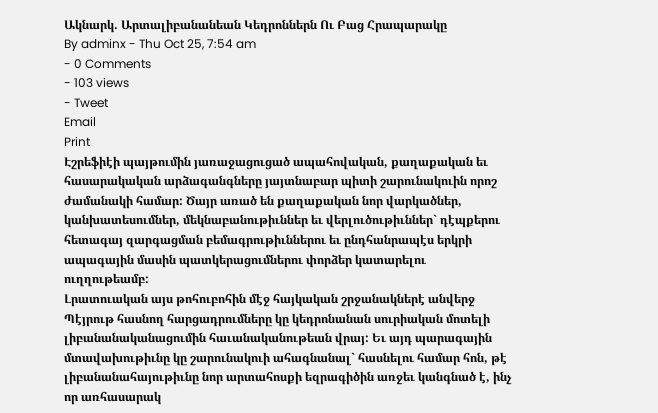Ակնարկ. Արտալիբանանեան Կեդրոններն Ու Բաց Հրապարակը
By adminx - Thu Oct 25, 7:54 am
- 0 Comments
- 103 views
- Tweet
Email
Print
Էշրեֆիէի պայթումին յառաջացուցած ապահովական, քաղաքական եւ հասարակական արձագանգները յայտնաբար պիտի շարունակուին որոշ ժամանակի համար: Ծայր առած են քաղաքական նոր վարկածներ, կանխատեսումներ, մեկնաբանութիւններ եւ վերլուծութիւններ` դէպքերու հետագայ զարգացման բեմագրութիւններու եւ ընդհանրապէս երկրի ապագային մասին պատկերացումներու փորձեր կատարելու ուղղութեամբ:
Լրատուական այս թոհուբոհին մէջ հայկական շրջանակներէ անվերջ Պէյրութ հասնող հարցադրումները կը կեդրոնանան սուրիական մոտելի լիբանանականացումին հաւանականութեան վրայ: Եւ այդ պարագային մտավախութիւնը կը շարունակուի ահագնանալ` հասնելու համար հոն, թէ լիբանանահայութիւնը նոր արտահոսքի եզրագիծին առջեւ կանգնած է, ինչ որ առհասարակ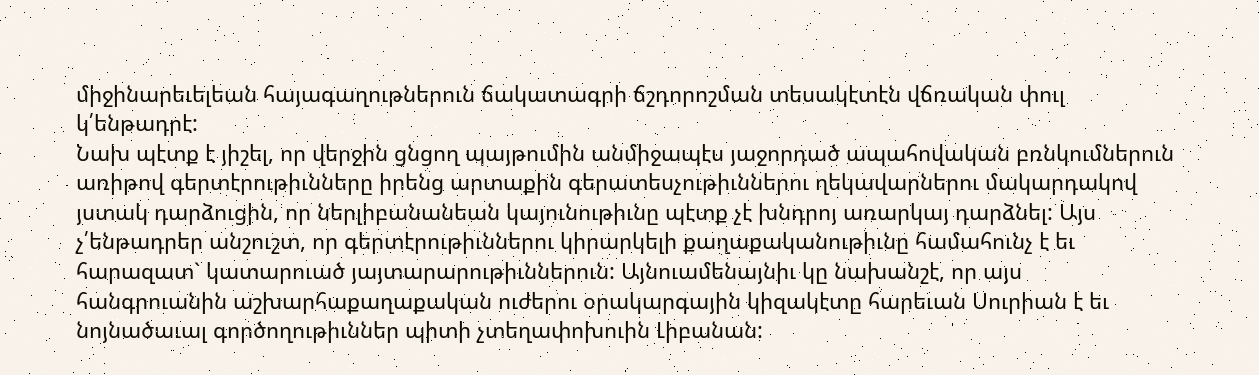միջինարեւելեան հայագաղութներուն ճակատագրի ճշդորոշման տեսակէտէն վճռական փուլ կ՛ենթադրէ:
Նախ պէտք է յիշել, որ վերջին ցնցող պայթումին անմիջապէս յաջորդած ապահովական բռնկումներուն առիթով գերտէրութիւնները իրենց արտաքին գերատեսչութիւններու ղեկավարներու մակարդակով յստակ դարձուցին, որ ներլիբանանեան կայունութիւնը պէտք չէ խնդրոյ առարկայ դարձնել: Այս չ՛ենթադրեր անշուշտ, որ գերտէրութիւններու կիրարկելի քաղաքականութիւնը համահունչ է եւ հարազատ` կատարուած յայտարարութիւններուն: Այնուամենայնիւ կը նախանշէ, որ այս հանգրուանին աշխարհաքաղաքական ուժերու օրակարգային կիզակէտը հարեւան Սուրիան է եւ նոյնածաւալ գործողութիւններ պիտի չտեղափոխուին Լիբանան: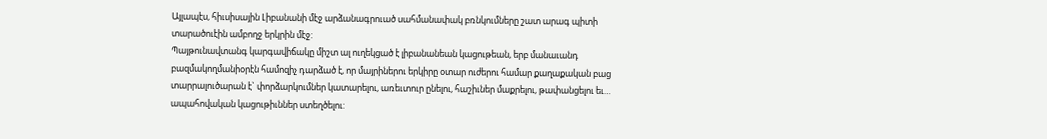Այլապէս, հիւսիսային Լիբանանի մէջ արձանագրուած սահմանափակ բռնկումները շատ արագ պիտի տարածուէին ամբողջ երկրին մէջ:
Պայթունավտանգ կարգավիճակը միշտ ալ ուղեկցած է լիբանանեան կացութեան, երբ մանաւանդ բազմակողմանիօրէն համոզիչ դարձած է, որ մայրիներու երկիրը օտար ուժերու համար քաղաքական բաց տարրալուծարան է` փորձարկումներ կատարելու, առեւտուր ընելու, հաշիւներ մաքրելու, թափանցելու եւ… ապահովական կացութիւններ ստեղծելու: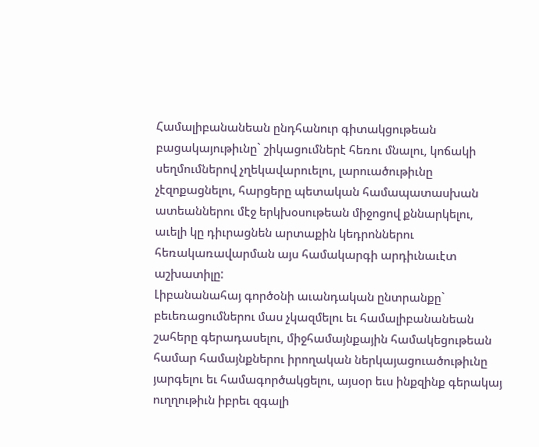Համալիբանանեան ընդհանուր գիտակցութեան բացակայութիւնը` շիկացումներէ հեռու մնալու, կոճակի սեղմումներով չղեկավարուելու, լարուածութիւնը չէզոքացնելու, հարցերը պետական համապատասխան ատեաններու մէջ երկխօսութեան միջոցով քննարկելու, աւելի կը դիւրացնեն արտաքին կեդրոններու հեռակառավարման այս համակարգի արդիւնաւէտ աշխատիլը:
Լիբանանահայ գործօնի աւանդական ընտրանքը` բեւեռացումներու մաս չկազմելու եւ համալիբանանեան շահերը գերադասելու, միջհամայնքային համակեցութեան համար համայնքներու իրողական ներկայացուածութիւնը յարգելու եւ համագործակցելու, այսօր եւս ինքզինք գերակայ ուղղութիւն իբրեւ զգալի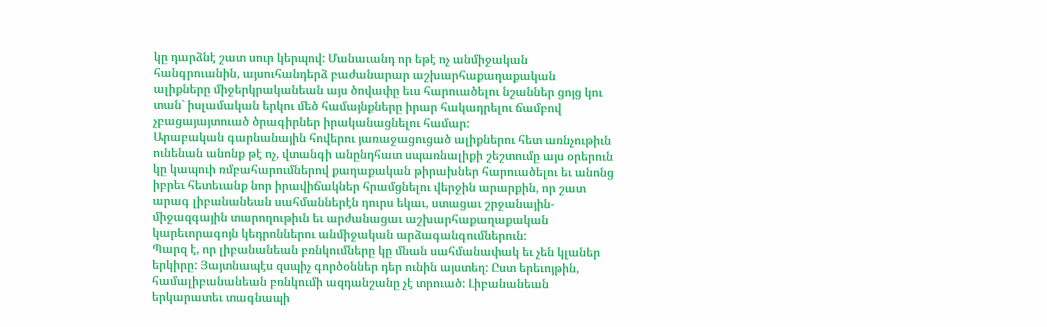կը դարձնէ շատ սուր կերպով: Մանաւանդ որ եթէ ոչ անմիջական հանգրուանին, այսուհանդերձ բաժանարար աշխարհաքաղաքական ալիքները միջերկրականեան այս ծովափը եւս հարուածելու նշաններ ցոյց կու տան` իսլամական երկու մեծ համայնքները իրար հակադրելու ճամբով չբացայայտուած ծրագիրներ իրականացնելու համար:
Արաբական գարնանային հովերու յառաջացուցած ալիքներու հետ առնչութիւն ունենան անոնք թէ ոչ, վտանգի անընդհատ սպառնալիքի շեշտումը այս օրերուն կը կապուի ռմբահարումներով քաղաքական թիրախներ հարուածելու եւ անոնց իբրեւ հետեւանք նոր իրավիճակներ հրամցնելու վերջին արարքին, որ շատ արագ լիբանանեան սահմաններէն դուրս եկաւ, ստացաւ շրջանային-միջազգային տարողութիւն եւ արժանացաւ աշխարհաքաղաքական կարեւորագոյն կեդրոններու անմիջական արձագանգումներուն:
Պարզ է, որ լիբանանեան բռնկումները կը մնան սահմանափակ եւ չեն կլաներ երկիրը: Յայտնապէս զսպիչ գործօններ դեր ունին այստեղ: Ըստ երեւոյթին, համալիբանանեան բռնկումի ազդանշանը չէ տրուած: Լիբանանեան երկարատեւ տագնապի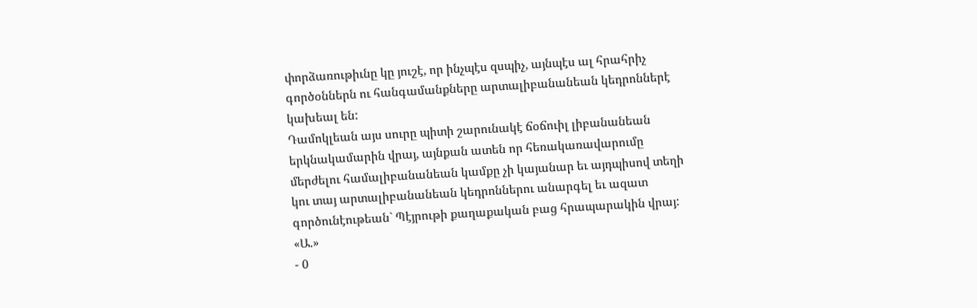փորձառութիւնը կը յուշէ, որ ինչպէս զսպիչ, այնպէս ալ հրահրիչ գործօններն ու հանգամանքները արտալիբանանեան կեդրոններէ կախեալ են:
Դամոկլեան այս սուրը պիտի շարունակէ ճօճուիլ լիբանանեան երկնակամարին վրայ, այնքան ատեն որ հեռակառավարումը մերժելու համալիբանանեան կամքը չի կայանար եւ այդպիսով տեղի կու տայ արտալիբանանեան կեդրոններու անարգել եւ ազատ գործունէութեան` Պէյրութի քաղաքական բաց հրապարակին վրայ:
«Ա.»
- 0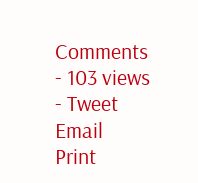Comments
- 103 views
- Tweet
Email
Print